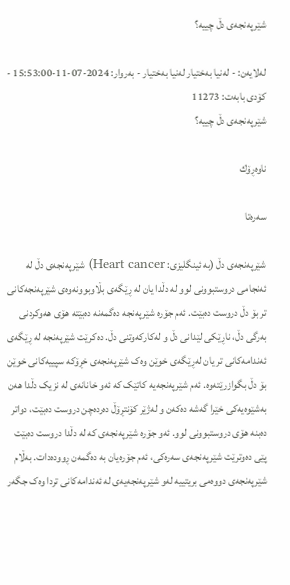شێرپەنجەی دڵ چییە؟

له‌لایه‌ن: - لەنیا بەختیار لەنیا بەختیار - به‌روار: 2024-07-11-15:53:00 - کۆدی بابەت: 11273
شێرپەنجەی دڵ چییە؟

ناوه‌ڕۆك

سەرەتا

شێرپەنجەی دڵ (بە ئینگلیزی: Heart cancer) شێرپەنجەی دڵ لە ئەنجامی دروستبوونی لوو لە دڵدا یان لە ڕێگەی بڵاوبوونەوەی شێرپەنجەکانی تر بۆ دڵ دروست دەبێت. ئەم جۆرە شێرپەنجە دەگمەنە دەبێتە هۆی هەوکردنی بەرگی دڵ، ناڕێکی لێدانی دڵ و لەکارکەوتنی دڵ. دەکرێت شێرپەنجە لە ڕێگەی ئەندامەکانی تر یان لەڕێگەی خوێن وەک شێرپەنجەی خڕۆکە سپییەکانی خوێن بۆ دڵ بگوازرێتەوە. ئەم شێرپەنجەیە کاتێک کە ئەو خانانەی لە نزیک دڵدا هەن بەشێوەیەکی خێرا گەشە دەکەن و لەژێر کۆنتڕۆڵ دەردەچن دروست دەبێت، دواتر دەبنە هۆی دروستبوونی لوو. ئەو جۆرە شێرپەنجەی کە لە دڵدا دروست دەبێت پێی دەوترێت شێرپەنجەی سەرەکی، ئەم جۆرەیان بە دەگمەن ڕوودەدات. بەڵام شێرپەنجەی دووەمی بریتییە لەو شێرپەنجەیەی لە ئەندامەکانی تردا وەک جگەر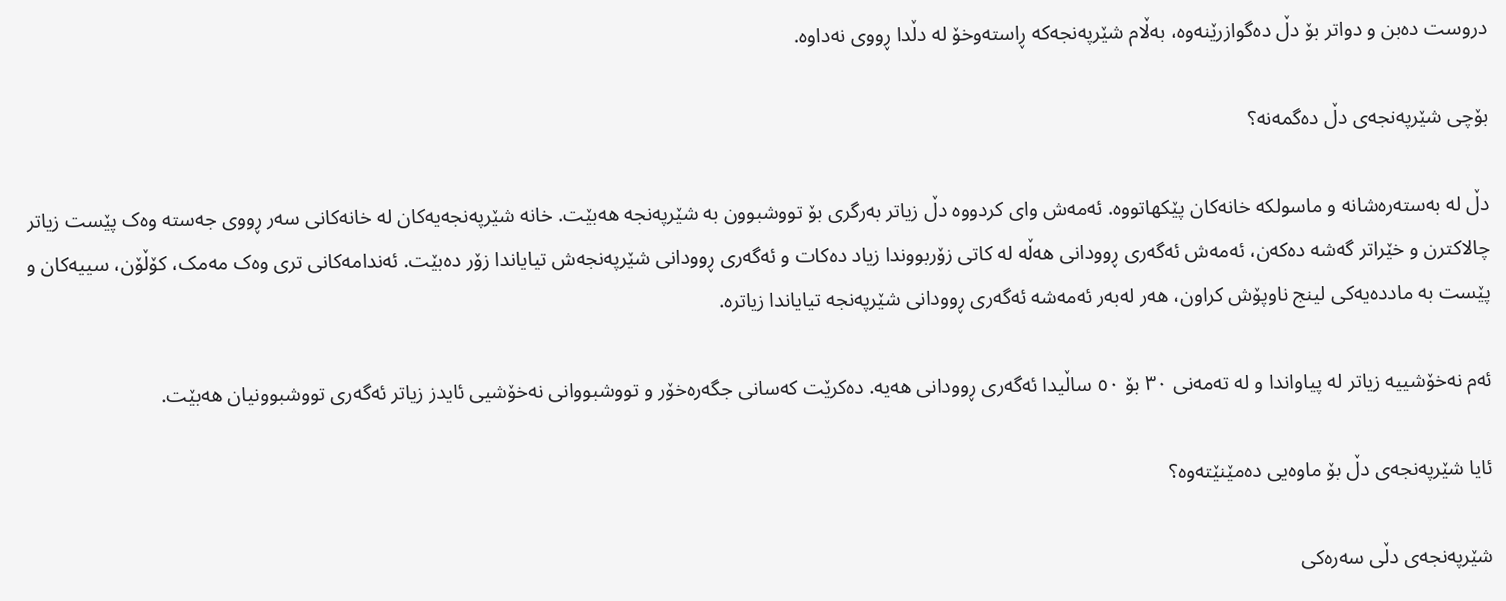دروست دەبن و دواتر بۆ دڵ دەگوازرێنەوە، بەڵام شێرپەنجەکە ڕاستەوخۆ لە دڵدا ڕووی نەداوە.

بۆچی شێرپەنجەی دڵ دەگمەنە؟

دڵ لە بەستەرەشانە و ماسولکە خانەکان پێکهاتووە. ئەمەش وای کردووە دڵ زیاتر بەرگری بۆ تووشبوون بە شێرپەنجە هەبێت. خانە شێرپەنجەیەکان لە خانەکانی سەر ڕووی جەستە وەک پێست زیاتر چالاکترن و خێراتر گەشە دەکەن، ئەمەش ئەگەری ڕوودانی هەڵە لە کاتی زۆربووندا زیاد دەکات و ئەگەری ڕوودانی شێرپەنجەش تیایاندا زۆر دەبێت. ئەندامەکانی تری وەک مەمک، کۆڵۆن، سییەکان و پێست بە ماددەیەکی لینج ناوپۆش کراون، هەر لەبەر ئەمەشە ئەگەری ڕوودانی شێرپەنجە تیایاندا زیاترە.

ئەم نەخۆشییە زیاتر لە پیاواندا و لە تەمەنی ٣٠ بۆ ٥٠ ساڵیدا ئەگەری ڕوودانی هەیە. دەکرێت کەسانی جگەرەخۆر و تووشبووانی نەخۆشیی ئایدز زیاتر ئەگەری تووشبوونیان هەبێت.

ئایا شێرپەنجەی دڵ بۆ ماوەیی دەمێنێتەوە؟

شێرپەنجەی دڵی سەرەکی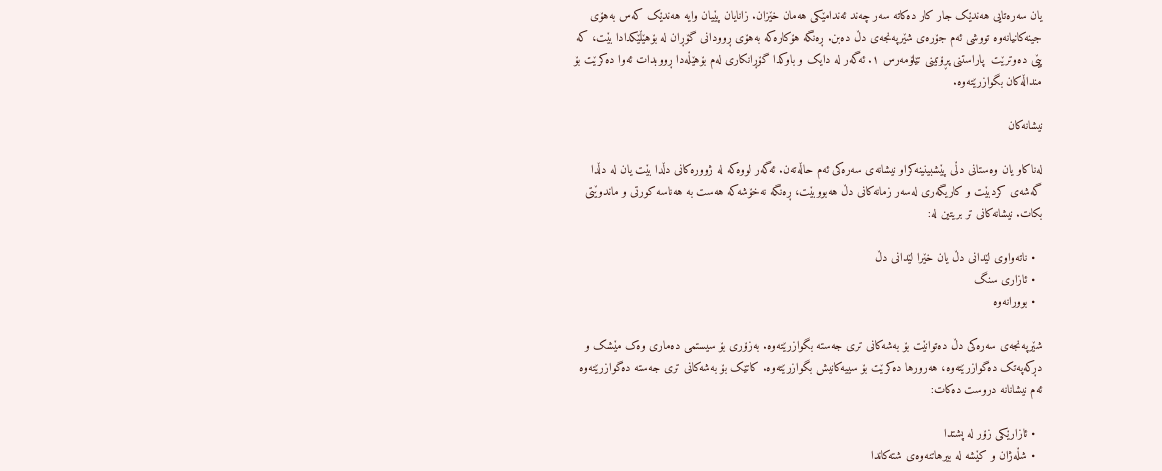یان سەرەتایی هەندێک جار کار دەکاتە سەر چەند ئەندامێکی هەمان خێزان. زانایان پێیان وایە هەندێک کەس بەهۆی جینەکانیانەوە تووشی ئەم جۆرەی شێرپەنجەی دڵ دەبن. ڕەنگە هۆکارەکە بەهۆی ڕوودانی گۆڕان لە بۆهێڵێکدادا بێت، کە پێی دەوترێت  پاراستنی پڕۆتینی تێلۆمەرس ١. ئەگەر لە دایک و باوکدا گۆڕانکاری لەم بۆهێڵەدا ڕووبدات ئەوا دەکرێت بۆ منداڵەکان بگوازرێتەوە.

نیشانەکان

لەناکاو یان وەستانی دڵی پێشبینینەکراو نیشانەی سەرەکی ئەم حاڵەتەن. ئەگەر لووەکە لە ژوورەکانی دڵدا بێت یان لە دڵدا گەشەی کردبێت و کاریگەری لەسەر زمانەکانی دڵ هەبووبێت، ڕەنگە نەخۆشەکە هەست بە هەناسە کورتی و ماندوێتی بکات. نیشانەکانی تر بریتین لە:

  • ناتەواوی لێدانی دڵ یان خێرا لێدانی دڵ
  • ئازاری سنگ
  • بوورانەوە

شێرپەنجەی سەرەکی دڵ دەتوانێت بۆ بەشەکانی تری جەستە بگوازرێتەوە. بەزۆری بۆ سیستمی دەماری وەک مێشک و دڕکەپەتک دەگوازرێتەوە، هەرورها دەکرێت بۆ سییەکانیش بگوازرێتەوە. کاتێک بۆ بەشەکانی تری جەستە دەگوازرێتەوە ئەم نیشانانە دروست دەکات:

  • ئازارێکی زۆر لە پشتدا
  • شڵەژان و کێشە لە بیرهاتنەوەی شتەکاندا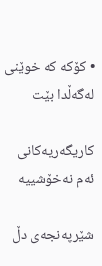• کۆکە کە خوێنی لەگەڵدا بێت

کاریگەریەکانی ئەم نەخۆشییە

شێرپەنجەی دڵ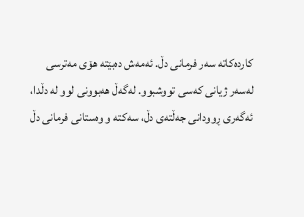کاردەکاتە سەر فرمانی دڵ. ئەمەش دەبێتە هۆی مەترسی لەسەر ژیانی کەسی تووشبوو. لەگەڵ هەبوونی لوو لە دڵدا، ئەگەری ڕوودانی جەڵتەی دڵ، سەکتە و وەستانی فرمانی دڵ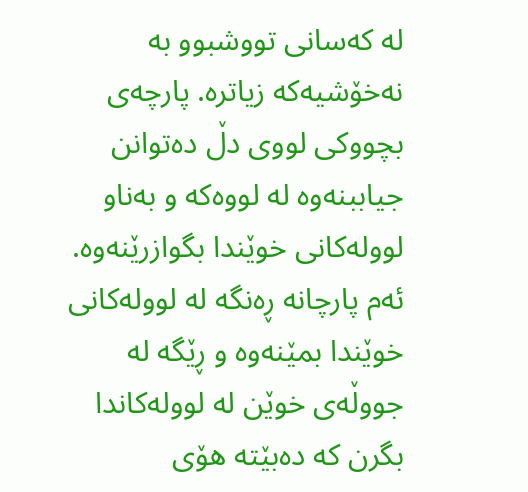لە کەسانی تووشبوو بە نەخۆشیەکە زیاترە. پارچەی بچووکی لووی دڵ دەتوانن جیاببنەوە لە لووەکە و بەناو لوولەکانی خوێندا بگوازرێنەوە. ئەم پارچانە ڕەنگە لە لوولەکانی خوێندا بمێنەوە و ڕێگە لە جووڵەی خوێن لە لوولەکاندا بگرن کە دەبێتە هۆی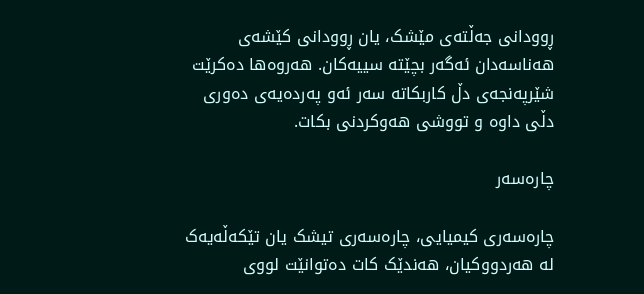ڕوودانی جەڵتەی مێشک، یان ڕوودانی کێشەی هەناسەدان ئەگەر بچێتە سییەکان. هەروەها دەکرێت شێرپەنجەی دڵ کاربکاتە سەر ئەو پەردەیەی دەوری دڵی داوە و تووشی هەوکردنی بکات.

چارەسەر

چارەسەری کیمیایی، چارەسەری تیشک یان تێکەڵەیەک لە هەردووکیان، هەندێک کات دەتوانێت لووی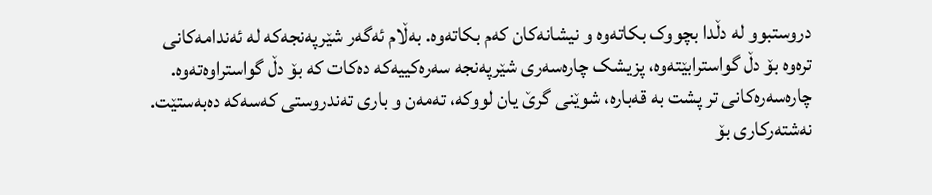دروستبوو لە دڵدا بچووک بکاتەوە و نیشانەکان کەم بکاتەوە. بەڵام ئەگەر شێرپەنجەکە لە ئەندامەکانی ترەوە بۆ دڵ گواسترابێتەوە، پزیشک چارەسەری شێرپەنجە سەرەکییەکە دەکات کە بۆ دڵ گواستراوەتەوە. چارەسەرەکانی تر پشت بە قەبارە، شوێنی گرێ یان لووکە، تەمەن و باری تەندروستی کەسەکە دەبەستێت. نەشتەرکاری بۆ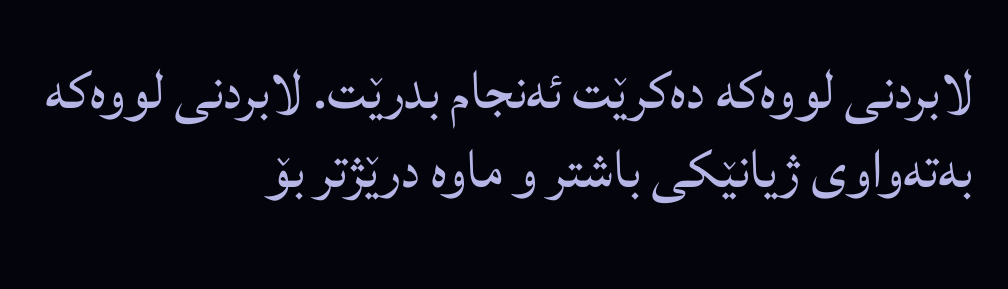لابردنی لووەکە دەکرێت ئەنجام بدرێت. لابردنی لووەکە بەتەواوی ژیانێکی باشتر و ماوە درێژتر بۆ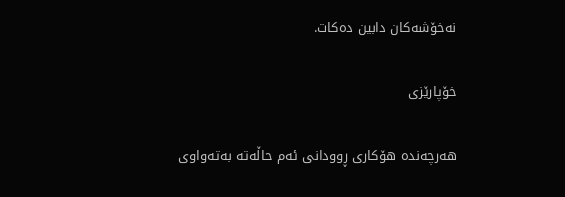نەخۆشەکان دابین دەکات.

خۆپارێزی

هەرچەندە هۆکاری ڕوودانی ئەم حاڵەتە بەتەواوی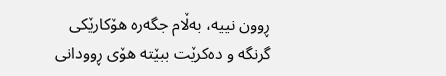ڕوون نییە، بەڵام جگەرە هۆکارێکی گرنگە و دەکرێت ببێتە هۆی ڕوودانی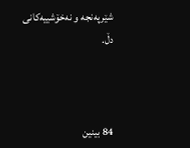شێرپەنجە و نەخۆشییەکانی دڵ.



84 بینین